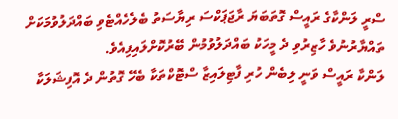ސްރީ ލަންކާގެ ރައީސް ގޮތަބަޔަ ރާޖަޕަކްސަ ރިޔާސަތު ބެލެހެއްޓެވި ބައްދަލުވުމަކަށް ތައްޔާރުނުވެ ހާޒިރުވި ދެ މީހަކު ބައްދަލުވުމުން ބޭރުކޮށްލައިފިއެވެ.
ލަންކާ ރައީސް ވަނީ ލިބެން ހުރި ފާޓިލައިޒާ ސްޓޮކްތަކާ ބެހޭ ގޮތުން ދެ އޮފިޝަލަކާ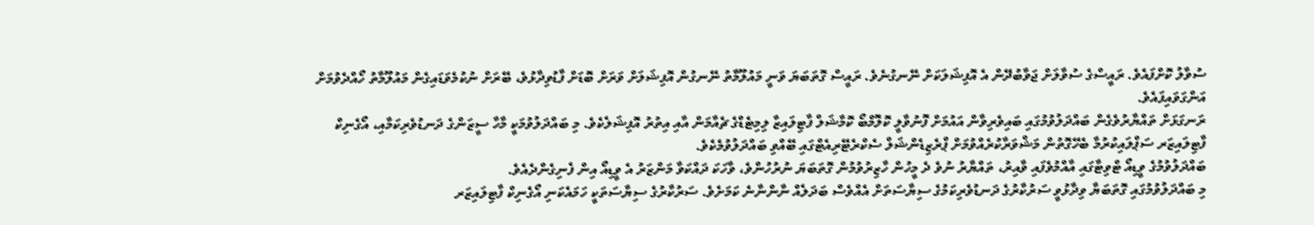ސުވާލު ކޮށްފައެވެ. ރައީސްގެ ސުވާލަށް ޖަވާބުދޭން އެ އޮފިޝަލަކަށް ނޭނގުނެވެ. ރައީސް ގޮތަބަޔަ ވަނީ މައުލޫމާތު ނޭނގުން އޮފިޝަލަށް ވަރަށް ބޮޑަށް ފާޑުވިދާޅުވެ، ބޭރަށް ނުކުމެވަޑައިގެން މައުލޫމާތު ހޯއްދެވުމަށް އަންގަވައިފައެވެ.
ރަނގަޅަށް ތައްޔާރުވެގެން ބައްދަލުވުމުގައި ބައިވެރިވާން އައުމަށް ފޮނުވާލީ ކޮލޮމްބޯ ކޮމާޝަލް ފާޓިލައިޒާ ލިމިޓެޑްގެ ޗެއާމަން އާއި އިތުރު އޮފިޝަލެކެވެ. މި ބައްދަލުވުމަކީ މާހާ ސީޒަންގެ ދަނޑުވެރިކަމާއި، އޯގެނިކް ފާޓިލައިޒަރ ސަޕްލައިކުރުމާ ބެހޭގޮތުން މަޝްވަރާކުރެއްވުމަށް ޕްރެޒިޑެންޝަލް ސެކްރެޓޭރިއެޓްގައި ބޭއްވި ބައްދަލުވުމެކެވެ.
ބައްދަލުވުމުގެ ވީޑިއޯ ޓްވިޓާގައި އާއްމުވެފައި ވާއިރު، ތައްޔާރު ނުވެ ދެ މީހުން ހާޒިރުވުމުން ގޮތަބަޔަ ނުރުހުންވެ، ވާހަކަ ދައްކަވާ މަންޒަރު އެ ވީޑިއޯ އިން ފެނިގެންދެއެވެ.
މި ބައްދަލުވުމުގައި ގޮތަބަޔާ ވިދާޅުވީ ސަރުކާރުގެ ދަނޑުވެރިކަމުގެ ސިޔާސަތަށް އެއްވެސް ބަދަލެއް ނާންނާނެ ކަމަށެވެ. ސަރުކާރުގެ ސިޔާސަތަކީ ހަމައެކަނި އޯގެނިކް ފާޓިލައިޒަރ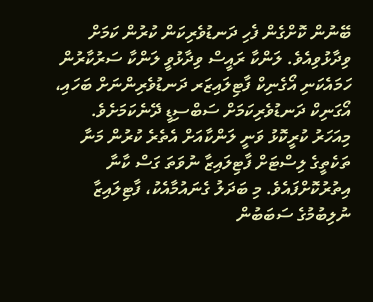ބޭނުން ކޮށްގެން ފެހި ދަނޑުވެރިކަން ކުރުން ކަމަށް ވިދާޅުވިއެވެ. ލަންކާ ރައީސް ވިދާޅުވީ ލަންކާ ސަރުކާރުން ހަމައެކަނި އޯގެނިކް ފާޓިލައިޒަރ ދަނޑުވެރިންނަށް ބަހައި، އޯގަނިކް ދަނޑުވެރިކަމަށް ސަބްސިޑީ ދޭނެކަމަށެވެ.
މިއަހަރު ކުރީކޮޅު ވަނީ ލަންކާއަށް އެތެރެ ކުރުން މަނާ ތަކެތީގެ ލިސްޓަށް ފާޓިލައިޒާ ނުވަތަ ގަސް ކާނާ އިތުރުކޮށްފައެވެ. މި ބަދަލު ގެނައުމާއެކު، ފާޓިލައިޒާ ނުލިބުމުގެ ސަބަބުން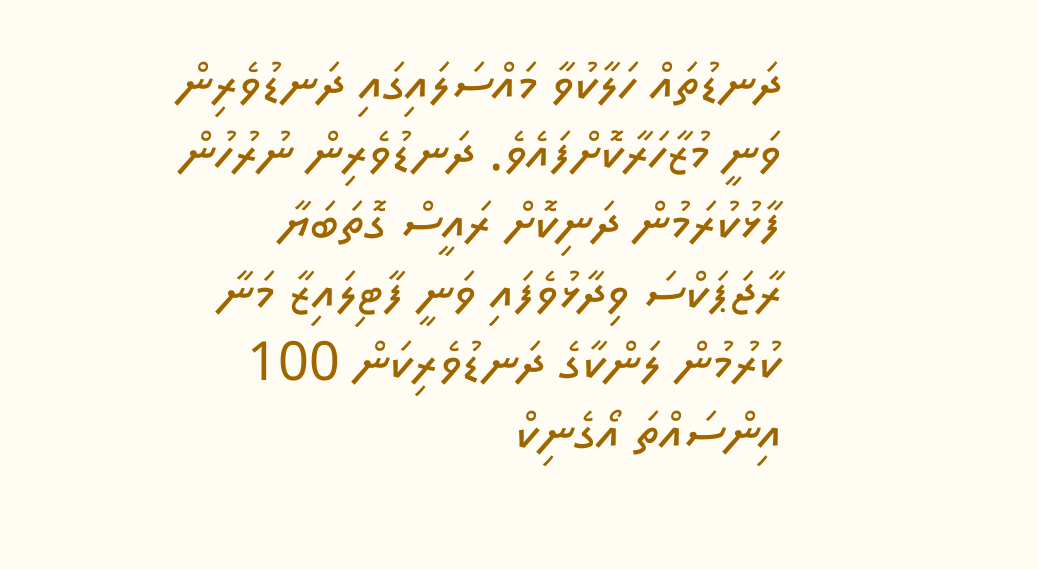ދަނޑުތައް ހަލާކުވާ މައްސަލައިގައި ދަނޑުވެރިން ވަނީ މުޒާހަރާކޮށްފައެވެ. ދަނޑުވެރިން ނުރުހުން ފާޅުކުރަމުން ދަނިކޮށް ރައީސް ގޮތަބަޔާ ރާޖަޕަކްސަ ވިދާޅުވެފައި ވަނީ ފާޓިލައިޒާ މަނާ ކުރުމުން ލަންކާގެ ދަނޑުވެރިކަން 100 އިންސައްތަ އޯގެނިކް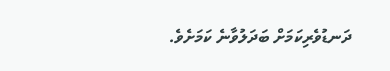ދަނޑުވެރިކަމަށް ބަދަލުވާނެ ކަމަށެވެ.